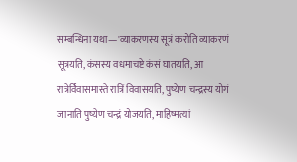सम्बन्धिना यथा—'व्याकरणस्य सूत्रं करोति व्याकरणं सूत्रयति, कंसस्य वधमाचष्टे कंसं घातयति, आ रात्रेर्विवासमास्ते रात्रिं विवासयति, पुष्येण चन्द्रस्य योगं जानाति पुष्येण चन्द्रं योजयति, माहिष्मत्यां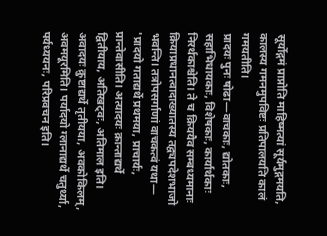सूर्योद्गमं प्राप्नोति माहिष्मत्यां सूर्यमुद्गमयति, कालस्य गमनमुपविष्टः प्रतिपालयति कालं गमयतीति।
प्रादयः पुनः षोढा—वाचकाः, द्योतकाः, सहाभिधायकाः, विशेषकाः, कार्यार्थकाः निरर्थकाश्चेति। ते च क्रिययैव सम्बध्यमानाः क्रियाप्रधानत्वादाख्यातस्य तद्व्यपदेशभाजो भवन्ति। तत्रोपसर्गाणां वाचकत्वं यथा— 'प्रादयो गताद्यर्थे प्रथमया, प्राचार्यः, प्रान्तेवासीति। अत्यादयः क्रान्ताद्यर्थे द्वितीयाय, अतिखट्वः, अतिमाल इति। अवादयः क्रुष्टाद्यर्थे तृतीयया, अवकोकिलम्, अवमयूरमिति। पर्यादयो ग्लानाद्यर्थे चतुर्थ्या, पर्यध्ययनः, परिप्रवचन इति।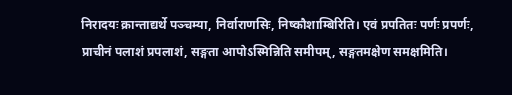निरादयः क्रान्ताद्यर्थे पञ्चम्या, निर्वाराणसिः, निष्कौशाम्बिरिति। एवं प्रपतितः पर्णः प्रपर्णः, प्राचीनं पलाशं प्रपलाशं, सङ्गता आपोऽस्मिन्निति समीपम्, सङ्गतमक्षेण समक्षमिति।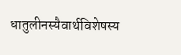धातुलीनस्यैवार्थविशेषस्य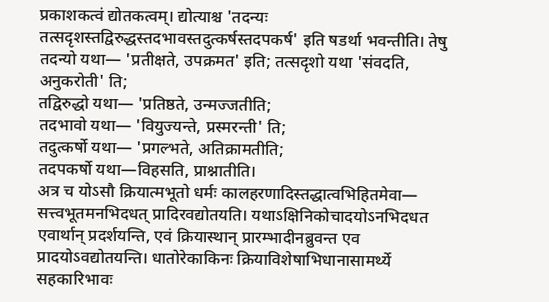प्रकाशकत्वं द्योतकत्वम्। द्योत्याश्च 'तदन्यः तत्सदृशस्तद्विरुद्धस्तदभावस्तदुत्कर्षस्तदपकर्ष' इति षडर्था भवन्तीति। तेषु
तदन्यो यथा— 'प्रतीक्षते, उपक्रमत' इति; तत्सदृशो यथा 'संवदति, अनुकरोती' ति;
तद्विरुद्धो यथा— 'प्रतिष्ठते, उन्मज्जतीति;
तदभावो यथा— 'वियुज्यन्ते, प्रस्मरन्ती' ति;
तदुत्कर्षो यथा— 'प्रगल्भते, अतिक्रामतीति;
तदपकर्षो यथा—विहसति, प्राश्नातीति।
अत्र च योऽसौ क्रियात्मभूतो धर्मः कालहरणादिस्तद्धात्वभिहितमेवा— सत्त्वभूतमनभिदधत् प्रादिरवद्योतयति। यथाऽक्षिनिकोचादयोऽनभिदधत एवार्थान् प्रदर्शयन्ति, एवं क्रियास्थान् प्रारम्भादीनब्रुवन्त एव प्रादयोऽवद्योतयन्ति। धातोरेकाकिनः क्रियाविशेषाभिधानासामर्थ्ये सहकारिभावः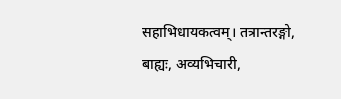सहाभिधायकत्वम्। तत्रान्तरङ्गो, बाह्यः, अव्यभिचारी,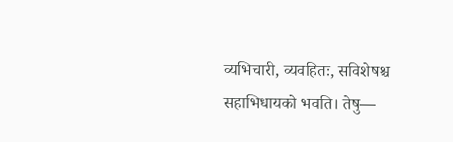व्यभिचारी, व्यवहितः, सविशेषश्च सहाभिधायको भवति। तेषु—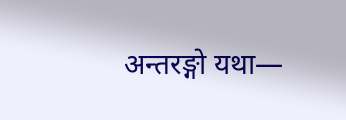अन्तरङ्गो यथा—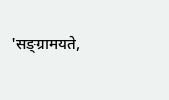'सङ्ग्रामयते,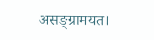असङ्ग्रामयत।